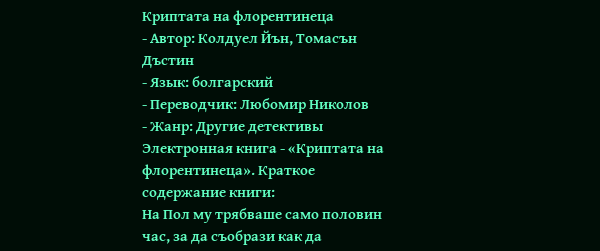Криптата на флорентинеца
- Автор: Колдуел Йън, Томасън Дъстин
- Язык: болгарский
- Переводчик: Любомир Николов
- Жанр: Другие детективы
Электронная книга - «Криптата на флорентинеца». Краткое содержание книги:
На Пол му трябваше само половин час, за да съобрази как да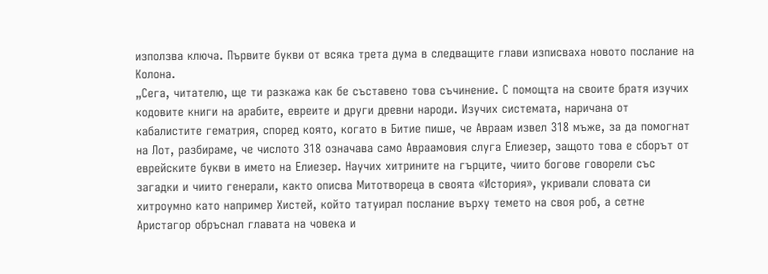използва ключа. Първите букви от всяка трета дума в следващите глави изписваха новото послание на Колона.
„Сега, читателю, ще ти разкажа как бе съставено това съчинение. С помощта на своите братя изучих кодовите книги на арабите, евреите и други древни народи. Изучих системата, наричана от кабалистите гематрия, според която, когато в Битие пише, че Авраам извел 318 мъже, за да помогнат на Лот, разбираме, че числото 318 означава само Авраамовия слуга Елиезер, защото това е сборът от еврейските букви в името на Елиезер. Научих хитрините на гърците, чиито богове говорели със загадки и чиито генерали, както описва Митотвореца в своята «История», укривали словата си хитроумно като например Хистей, който татуирал послание върху темето на своя роб, а сетне Аристагор обръснал главата на човека и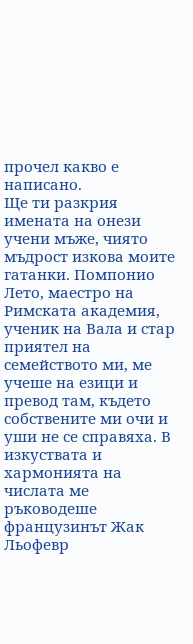прочел какво е написано.
Ще ти разкрия имената на онези учени мъже, чиято мъдрост изкова моите гатанки. Помпонио Лето, маестро на Римската академия, ученик на Вала и стар приятел на семейството ми, ме учеше на езици и превод там, където собствените ми очи и уши не се справяха. В изкуствата и хармонията на числата ме ръководеше французинът Жак Льофевр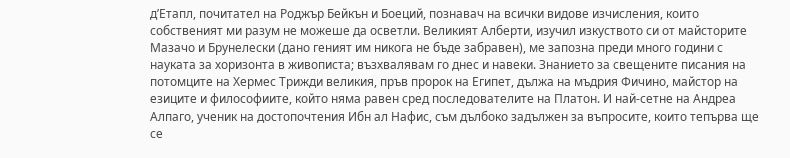д’Етапл, почитател на Роджър Бейкън и Боеций, познавач на всички видове изчисления, които собственият ми разум не можеше да осветли. Великият Алберти, изучил изкуството си от майсторите Мазачо и Брунелески (дано геният им никога не бъде забравен), ме запозна преди много години с науката за хоризонта в живописта; възхвалявам го днес и навеки. Знанието за свещените писания на потомците на Хермес Трижди великия, пръв пророк на Египет, дължа на мъдрия Фичино, майстор на езиците и философиите, който няма равен сред последователите на Платон. И най-сетне на Андреа Алпаго, ученик на достопочтения Ибн ал Нафис, съм дълбоко задължен за въпросите, които тепърва ще се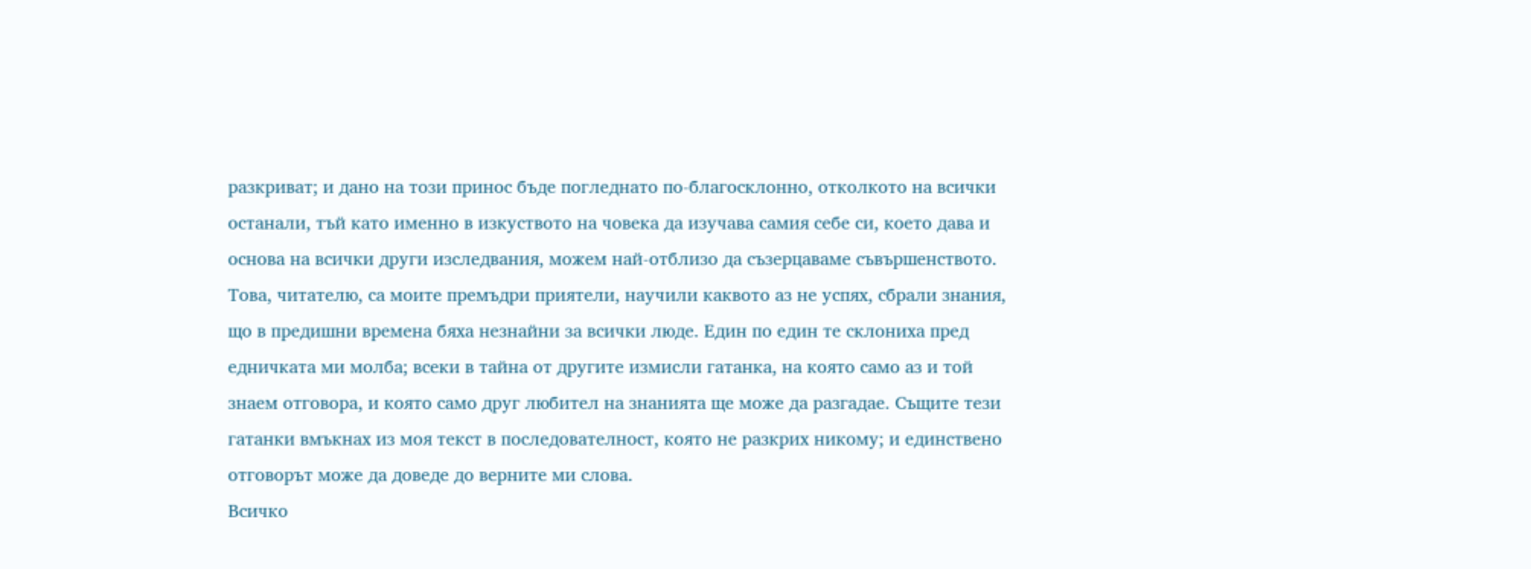разкриват; и дано на този принос бъде погледнато по-благосклонно, отколкото на всички останали, тъй като именно в изкуството на човека да изучава самия себе си, което дава и основа на всички други изследвания, можем най-отблизо да съзерцаваме съвършенството.
Това, читателю, са моите премъдри приятели, научили каквото аз не успях, сбрали знания, що в предишни времена бяха незнайни за всички люде. Един по един те склониха пред едничката ми молба; всеки в тайна от другите измисли гатанка, на която само аз и той знаем отговора, и която само друг любител на знанията ще може да разгадае. Същите тези гатанки вмъкнах из моя текст в последователност, която не разкрих никому; и единствено отговорът може да доведе до верните ми слова.
Всичко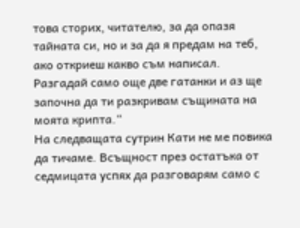това сторих, читателю, за да опазя тайната си, но и за да я предам на теб, ако откриеш какво съм написал. Разгадай само още две гатанки и аз ще започна да ти разкривам същината на моята крипта.“
На следващата сутрин Кати не ме повика да тичаме. Всъщност през остатъка от седмицата успях да разговарям само с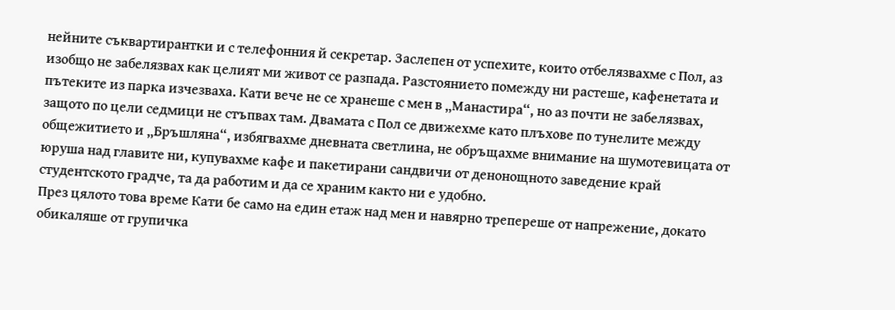нейните съквартирантки и с телефонния й секретар. Заслепен от успехите, които отбелязвахме с Пол, аз изобщо не забелязвах как целият ми живот се разпада. Разстоянието помежду ни растеше, кафенетата и пътеките из парка изчезваха. Кати вече не се хранеше с мен в „Манастира“, но аз почти не забелязвах, защото по цели седмици не стъпвах там. Двамата с Пол се движехме като плъхове по тунелите между общежитието и „Бръшляна“, избягвахме дневната светлина, не обръщахме внимание на шумотевицата от юруша над главите ни, купувахме кафе и пакетирани сандвичи от денонощното заведение край студентското градче, та да работим и да се храним както ни е удобно.
През цялото това време Кати бе само на един етаж над мен и навярно трепереше от напрежение, докато обикаляше от групичка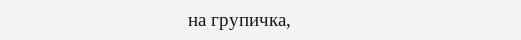на групичка,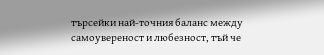търсейки най-точния баланс между самоувереност и любезност, тъй че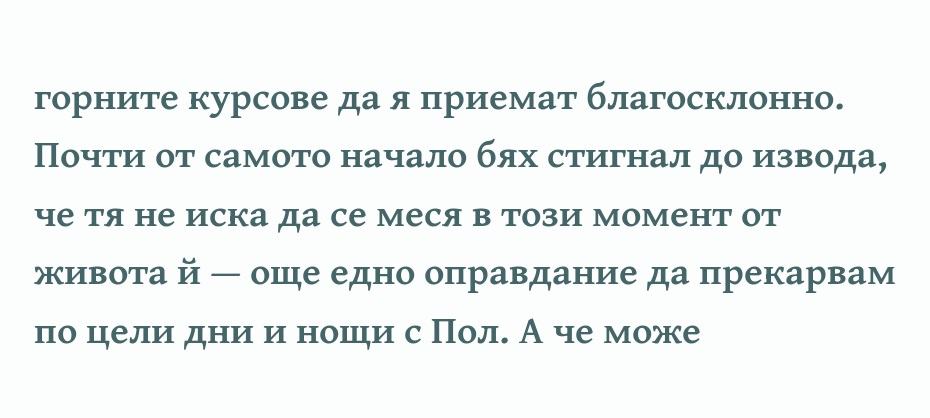горните курсове да я приемат благосклонно. Почти от самото начало бях стигнал до извода, че тя не иска да се меся в този момент от живота й — още едно оправдание да прекарвам по цели дни и нощи с Пол. А че може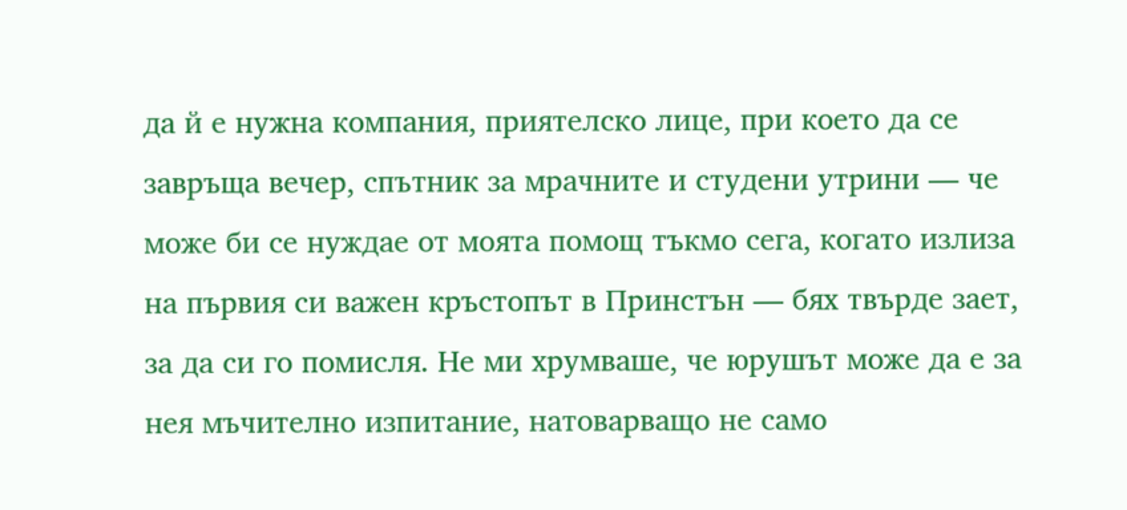да й е нужна компания, приятелско лице, при което да се завръща вечер, спътник за мрачните и студени утрини — че може би се нуждае от моята помощ тъкмо сега, когато излиза на първия си важен кръстопът в Принстън — бях твърде зает, за да си го помисля. Не ми хрумваше, че юрушът може да е за нея мъчително изпитание, натоварващо не само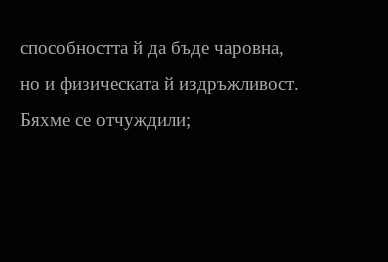способността й да бъде чаровна, но и физическата й издръжливост. Бяхме се отчуждили;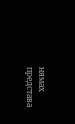нямах представа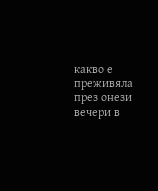какво е преживяла през онези вечери в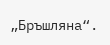„Бръшляна“.